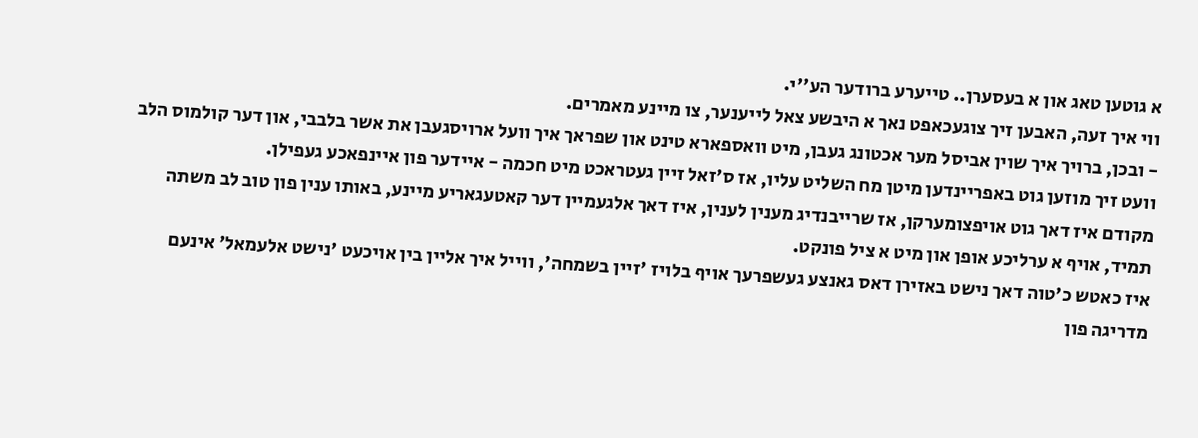א גוטען טאג און א בעסערן.. טייערע ברודער הע''י.
ווי איך זעה, האבען זיך צוגעכאפט נאך א היבשע צאל לייענער, צו מיינע מאמרים.
- ובכן, ברויך איך שוין אביסל מער אכטונג געבן, מיט וואספארא טינט און שפראך איך וועל ארויסגעבן את אשר בלבבי, און דער קולמוס הלב וועט זיך מוזען גוט באפריינדען מיטן מח השליט עליו, אז ס'זאל זיין געטראכט מיט חכמה - איידער פון איינפאכע געפילן.
מקודם איז דאך גוט אויפצומערקן, אז שרייבנדיג מענין לענין, איז דאך אלגעמיין דער קאטעגאריע מיינע, באותו ענין פון טוב לב משתה תמיד, אויף א ערליכע אופן און מיט א ציל פונקט.
איז כאטש כ'טוה דאך נישט באזירן דאס גאנצע געשפרעך אויף בלויז 'זיין בשמחה', ווייל איך אליין בין אויכעט 'נישט אלעמאל' אינעם מדריגה פון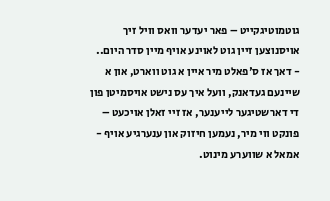גוטמוטיגקייט – פאר יעדער וואס וויל זיך אויסנוצען זיין גוט לאוינע אויף מיין סדר היום..
- דאך אז ס'פאלט מיר איין א גוט ווארט, און א שיינעם געדאנק, וועל איך עס נישט אויסמיטן פון די דארשטיגער לייענער, אז זיי זאלן אויכעט – פונקט ווי מיר, נעמען חיזוק און ענערגיע אויף - אמאל א שווערע מינוט.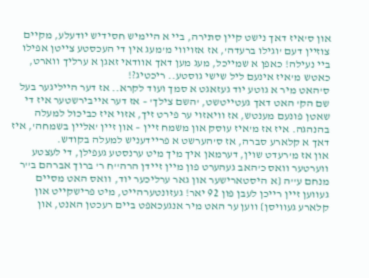און ס'איז דאך נישט קיין סתירה, ביי א היימיש חסידיש יודעלע, מקיים צוזיין דעם 'וגילו ברעדה', אז אזויווי מ'מעג אין די העכסטע צייטן אפילו ביי נעילה! כאפן א שמייכל, מעג מען דאך אוודאי זאגן א ערליך ווארט, כאטש מ'איז אינעם ליל שישי גוסטע.. ריכטיג?!
ס'האט מיר א גוטע יוד געזאגט א סמך ועוד לקרא.. אז דער הייליגער בעל שם הק' האט דאך געטייטשט, 'השם צילך' – אז דער אייבירשטער איז די שאטן פונעם מענטש, אז וויאזוי ער פירט זיך, אזוי איז כביכול למעלה בהנהגה. איז אז מ'איז עוסק און משמח זיין – און זיין 'אליין בשמחה', איז דאך א קלארע סברה, אז ס'הערשט א פריידעניש למעלה בקודש.
און אז מ'רעדט שוין, דערמאן איך מיך מיט ערנסטע געפילן, די לעצטע ווערטער וואס כ'האב געהערט פון מיין זיידן הרה''ח ר' ברוך אברהם ב''ר מנחם ע''ה {א היסטארישער און גאר ערליכער יוד, וואס האט מסיים געווען זיין רייכן לעבן פון 92 יאר! געזונטערהייט, מיט פרישקייט און קלארע געוויסן} ווען ער האט מיר אנגעכאפט ביים רעכטן האנט, און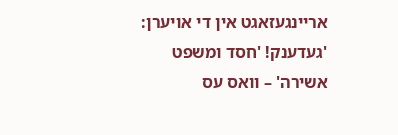אריינגעזאגט אין די אויערן:
'געדענק! 'חסד ומשפט אשירה' – וואס עס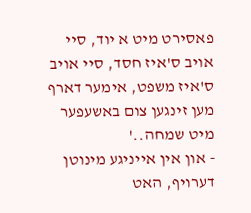פאסירט מיט א יוד, סיי אויב ס'איז חסד, סיי אויב ס'איז משפט, אימער דארף מען זינגען צום באשעפער מיט שמחה..'
- און אין אייניגע מינוטן דערויף, האט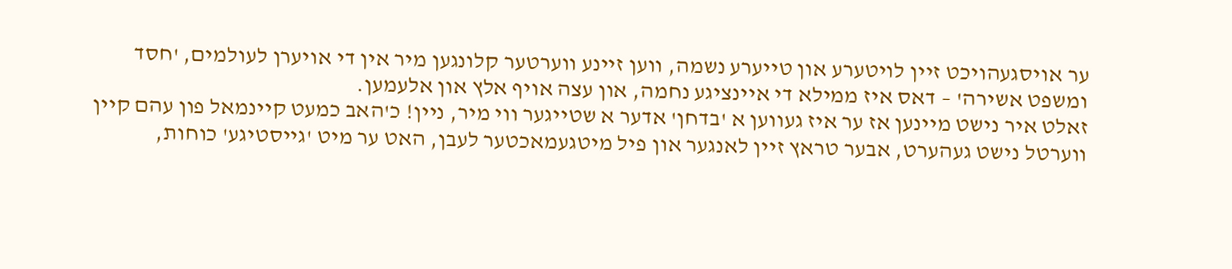ער אויסגעהויכט זיין לויטערע און טייערע נשמה, ווען זיינע ווערטער קלונגען מיר אין די אויערן לעולמים, 'חסד ומשפט אשירה' – דאס איז ממילא די איינציגע נחמה, און עצה אויף אלץ און אלעמען.
זאלט איר נישט מיינען אז ער איז געווען א 'בדחן' אדער א שטייגער ווי מיר, ניין! כ'האב כמעט קיינמאל פון עהם קיין ווערטל נישט געהערט, אבער טראץ זיין לאנגער און פיל מיטגעמאכטער לעבן, האט ער מיט 'גייסטיגע' כוחות,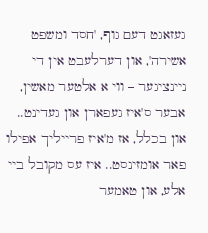געזאגט דעם גוף, 'חסד ומשפט אשירה', און דערלעבט אין די ניינציגער – ווי א אלטער מאשין, אבער ס'איז געפארן און געדינט..
און בכלל, אז מ'איז פרייליך אפילו פאר אומזינסט.. איז עס מקובל ביי אלע, און טאמער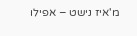מ'איז נישט – אפילו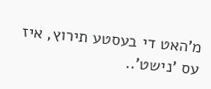מ'האט די בעסטע תירוץ, איז עס 'נישט'..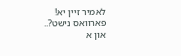לאמיר זיין יא! פארוואס נישט?..
און א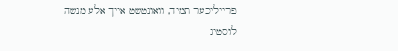פרייליכער תמיד, וואונטשט אייך אלע מנשה לוסטיג